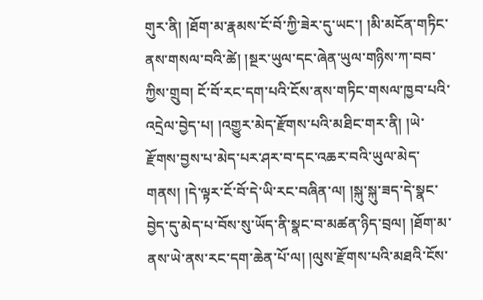གུར་ནི། །ཐོག་མ་རྣམས་ངོ་བོ་ཀྱི་ཟེར་དུ་ཡང་། །མི་མངོན་གཏིང་ནས་གསལ་བའི་ཚེ། །སྔར་ཡུལ་དང་ཞེན་ཡུལ་གཉིས་ཀ་བབ་ཀྱིས་གྲུབ། ངོ་བོ་རང་དག་པའི་ངོས་ནས་གཏིང་གསལ་ཁྱབ་པའི་འདྲེལ་བྱེད་པ། །འགྱུར་མེད་རྫོགས་པའི་མཐིང་གར་ནི། །ཡེ་རྫོགས་བྱས་པ་མེད་པར་ཤར་བ་དང་འཆར་བའི་ཡུལ་མེད་གནས། །དེ་ལྟར་ངོ་བོ་དེ་ཡི་རང་བཞིན་ལ། །སྐུ་སྐུ་ཟད་དེ་སྣང་བྱེད་དུ་མེད་པ་བོས་སུ་ཡོད་ནི་སྣང་བ་མཚན་ཉིད་བྲལ། །ཐོག་མ་ནས་ཡེ་ནས་རང་དག་ཆེན་པོ་ལ། །ལུས་རྫོགས་པའི་མཐའི་ངོས་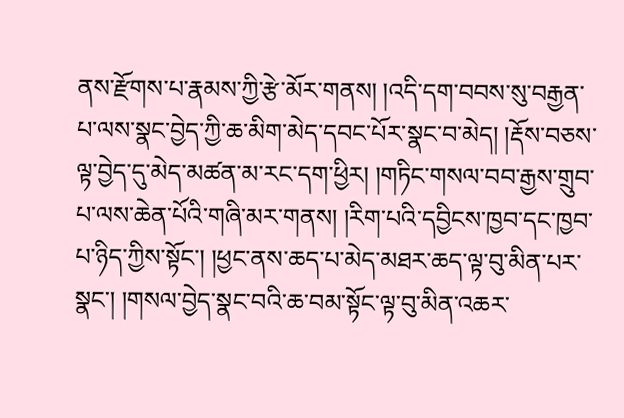ནས་རྫོགས་པ་རྣམས་ཀྱི་རྩེ་མོར་གནས། །འདི་དག་བབས་སུ་བརྒྱན་པ་ལས་སྣང་བྱེད་ཀྱི་ཆ་མིག་མེད་དབང་པོར་སྣང་བ་མེད། །རྡོས་བཅས་ལྟ་བྱེད་དུ་མེད་མཚན་མ་རང་དག་ཕྱིར། །གཏིང་གསལ་བབ་རྒྱས་གྲུབ་པ་ལས་ཆེན་པོའི་གཞི་མར་གནས། །རིག་པའི་དབྱིངས་ཁྱབ་དང་ཁྱབ་པ་ཉིད་ཀྱིས་སྟོང་། །ཕྱང་ནས་ཆད་པ་མེད་མཐར་ཆད་ལྟ་བུ་མིན་པར་སྣང་། །གསལ་བྱེད་སྣང་བའི་ཆ་བམ་སྟོང་ལྟ་བུ་མིན་འཆར་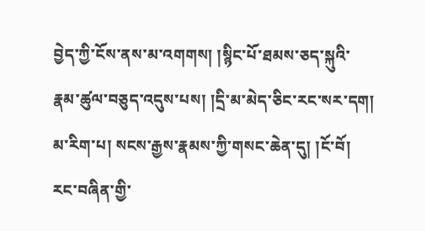བྱེད་ཀྱི་ངོས་ནས་མ་འགགས། །སྙིང་པོ་ཐམས་ཅད་སྐུའི་རྣམ་ཚུལ་བཅུད་འདུས་པས། །དྲི་མ་མེད་ཅིང་རང་སར་དག། མ་རིག་པ། སངས་རྒྱས་རྣམས་ཀྱི་གསང་ཆེན་དུ། །ངོ་བོ། རང་བཞིན་གྱི་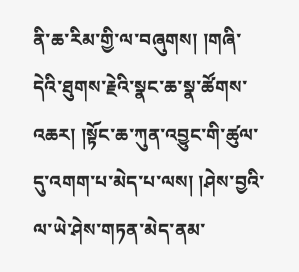ནི་ཆ་རིམ་གྱི་ལ་བཞུགས། །གཞི་དེའི་ཐུགས་རྗེའི་སྣང་ཆ་སྣ་ཚོགས་འཆར། །སྟོང་ཆ་ཀུན་འབྱུང་གི་ཚུལ་དུ་འགག་པ་མེད་པ་ལས། །ཤེས་བྱའི་ལ་ཡེ་ཤེས་གཏན་མེད་ནམ་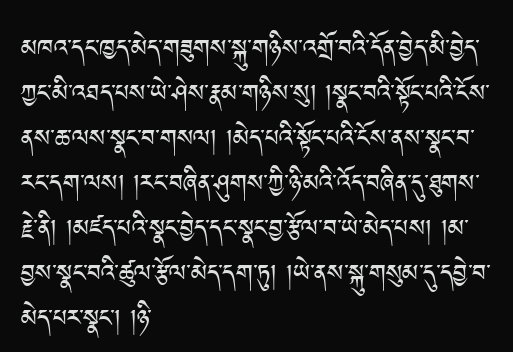མཁའ་དང་ཁྱད་མེད་གཟུགས་སྐུ་གཉིས་འགྲོ་བའི་དོན་བྱེད་མི་བྱེད་ཀྱང་མི་འཐད་པས་ཡེ་ཤེས་རྣམ་གཉིས་སུ། །སྣང་བའི་སྟོང་པའི་ངོས་ནས་ཆ་ལས་སྣང་བ་གསལ། །མེད་པའི་སྟོང་པའི་ངོས་ནས་སྣང་བ་རང་དག་ལས། །རང་བཞིན་ཤུགས་ཀྱི་ཉི་མའི་འོད་བཞིན་དུ་ཐུགས་རྗེ་ནི། །མཛད་པའི་སྣང་བྱེད་དང་སྣང་བྱ་རྩོལ་བ་ཡེ་མེད་པས། །མ་བྱས་སྣང་བའི་ཚུལ་རྩོལ་མེད་དག་ཏུ། །ཡེ་ནས་སྐུ་གསུམ་དུ་དབྱེ་བ་མེད་པར་སྣང་། །ཉི་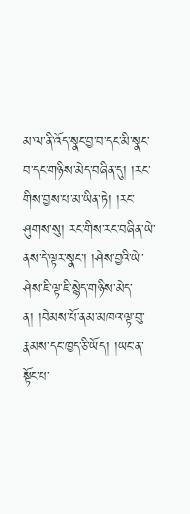མ་ལ་ནི་འོད་སྣང་བྱ་བ་དང་མི་སྣང་བ་དང་གཉིས་མེད་བཞིན་དུ། །རང་གིས་བྱས་པ་མ་ཡིན་ཏེ། །རང་ཤུགས་སུ། རང་གིས་རང་བཞིན་ཡེ་ནས་དེ་ལྟར་སྣང་། །ཤེས་བྱའི་ཡེ་ཤེས་ཇི་ལྟ་ཇི་སྙེད་གཉིས་མེད་ན། །བེམས་པོ་ནམ་མཁའ་ལྟ་བུ་
རྣམས་དང་ཁྱད་ཅི་ཡོད། །ཡང་ན་སྟོང་པ་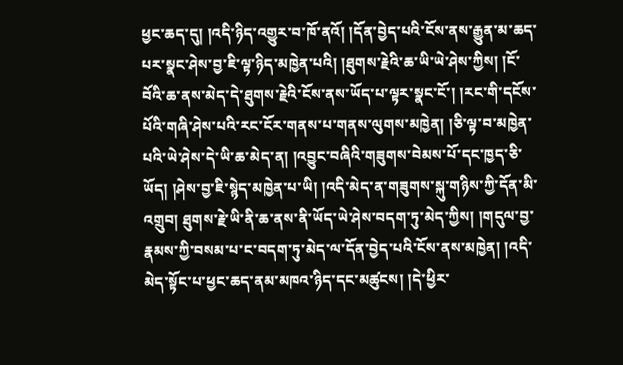ཕྱང་ཆད་དུ། །འདི་ཉིད་འགྱུར་བ་ཁོ་ནའོ། །དོན་བྱེད་པའི་ངོས་ནས་རྒྱུན་མ་ཆད་པར་སྣང་ཤེས་བྱ་ཇི་ལྟ་ཉིད་མཁྱེན་པའི། །ཐུགས་རྗེའི་ཆ་ཡི་ཡེ་ཤེས་ཀྱིས། །ངོ་བོའི་ཆ་ནས་མེད་དེ་ཐུགས་རྗེའི་ངོས་ནས་ཡོད་པ་ལྟར་སྣང་ངོ་། །རང་གི་དངོས་པོའི་གཞི་ཤེས་པའི་རང་ངོར་གནས་པ་གནས་ལུགས་མཁྱེན། །ཅི་ལྟ་བ་མཁྱེན་པའི་ཡེ་ཤེས་དེ་ཡི་ཆ་མེད་ན། །འབྱུང་བཞིའི་གཟུགས་བེམས་པོ་དང་ཁྱད་ཅི་ཡོད། །ཤེས་བྱ་ཇི་སྙེད་མཁྱེན་པ་ཡི། །འདི་མེད་ན་གཟུགས་སྐུ་གཉིས་ཀྱི་དོན་མི་འགྲུབ། ཐུགས་རྗེ་ཡི་ནི་ཆ་ནས་ནི་ཡོད་ཡེ་ཤེས་བདག་ཏུ་མེད་ཀྱིས། །གདུལ་བྱ་རྣམས་ཀྱི་བསམ་པ་ང་བདག་ཏུ་མེད་ལ་དོན་བྱེད་པའི་ངོས་ནས་མཁྱེན། །འདི་མེད་སྟོང་པ་ཕྱང་ཆད་ནམ་མཁའ་ཉིད་དང་མཚུངས། །དེ་ཕྱིར་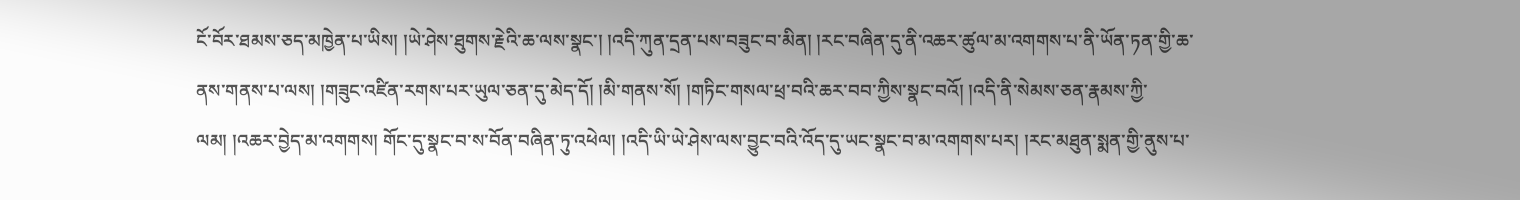ངོ་བོར་ཐམས་ཅད་མཁྱེན་པ་ཡིས། །ཡེ་ཤེས་ཐུགས་རྗེའི་ཆ་ལས་སྣང་། །འདི་ཀུན་དྲན་པས་བཟུང་བ་མིན། །རང་བཞིན་དུ་ནི་འཆར་ཚུལ་མ་འགགས་པ་ནི་ཡོན་ཏན་གྱི་ཆ་ནས་གནས་པ་ལས། །གཟུང་འཛིན་རགས་པར་ཡུལ་ཅན་དུ་མེད་དོ། །མི་གནས་སོ། །གཏིང་གསལ་ཕྲ་བའི་ཆར་བབ་ཀྱིས་སྣང་བའོ། །འདི་ནི་སེམས་ཅན་རྣམས་ཀྱི་ལམ། །འཆར་བྱེད་མ་འགགས། གོང་དུ་སྣང་བ་ས་བོན་བཞིན་ཏུ་འཕེལ། །འདི་ཡི་ཡེ་ཤེས་ལས་བྱུང་བའི་འོད་དུ་ཡང་སྣང་བ་མ་འགགས་པར། །རང་མཐུན་སྨན་གྱི་ནུས་པ་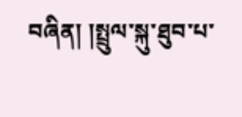བཞིན། །སྤྲུལ་སྐུ་ཐུབ་པ་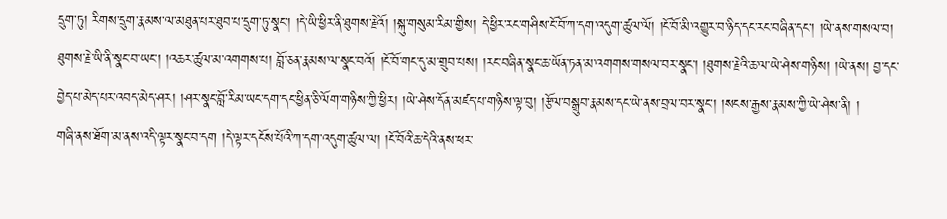དྲུག་ཏུ། རིགས་དྲུག་རྣམས་ལ་མཐུན་པར་ཐུབ་པ་དྲུག་ཏུ་སྣང་། །དེ་ཡི་ཕྱིར་ནི་ཐུགས་རྗེའོ། །སྐུ་གསུམ་རིམ་གྱིས། དེ་ཕྱིར་རང་གཤིས་ངོ་བོ་ཀ་དག་འདུག་ཚུལ་ལོ། །ངོ་བོ་མི་འགྱུར་བ་ཉིད་དང་རང་བཞིན་དང་། །ཡེ་ནས་གསལ་བ། ཐུགས་རྗེ་ཡི་ནི་སྣང་བ་ཡང་། །འཆར་ཚུལ་མ་འགགས་པ། བློ་ཅན་རྣམས་ལ་སྣང་བའོ། །ངོ་བོ་གང་དུ་མ་གྲུབ་པས། །རང་བཞིན་སྣང་ཆ་ཡོན་ཏན་མ་འགགས་གསལ་བར་སྣང་། །ཐུགས་རྗེའི་ཆ་ལ་ཡེ་ཤེས་གཉིས། །ཡེ་ནས། བྱ་དང་བྱེད་པ་མེད་པར་འབད་མེད་ཤར། །ཤར་སྣང་བློ་རིམ་ཡང་དག་དང་ཕྱིན་ཅི་ལོག་གཉིས་ཀྱི་ཕྱིར། །ཡེ་ཤེས་དོན་མཛད་པ་གཉིས་ལྟ་བུ། །རྩོལ་བསྒྲུབ་རྣམས་དང་ཡེ་ནས་བྲལ་བར་སྣང་། །སངས་རྒྱས་རྣམས་ཀྱི་ཡེ་ཤེས་ནི། །
གཞི་ནས་ཐོག་མ་ནས་འདི་ལྟར་སྣང་བ་དག །དེ་ལྟར་དངོས་པོའི་ཀ་དག་འདུག་ཚུལ་ལ། །ངོ་བོའི་ཆ་དེའི་ནས་ཕར་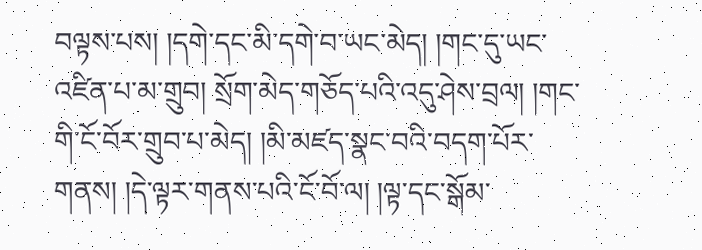བལྟས་པས། །དགེ་དང་མི་དགེ་བ་ཡང་མེད། །གང་དུ་ཡང་འཛིན་པ་མ་གྲུབ། སྲོག་མེད་གཅོད་པའི་འདུ་ཤེས་བྲལ། །གང་གི་ངོ་བོར་གྲུབ་པ་མེད། །མི་མཛད་སྣང་བའི་བདག་པོར་གནས། །དེ་ལྟར་གནས་པའི་ངོ་བོ་ལ། །ལྟ་དང་སྒོམ་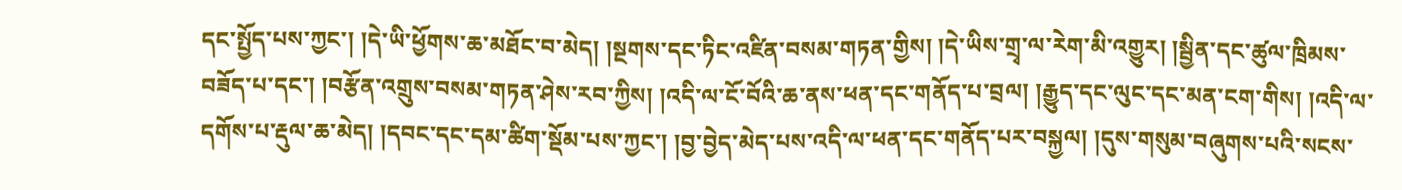དང་སྤྱོད་པས་ཀྱང་། །དེ་ཡི་ཕྱོགས་ཆ་མཐོང་བ་མེད། །སྔགས་དང་ཏིང་འཛིན་བསམ་གཏན་གྱིས། །དེ་ཡིས་གྲྭ་ལ་རེག་མི་འགྱུར། །སྦྱིན་དང་ཚུལ་ཁྲིམས་བཟོད་པ་དང་། །བརྩོན་འགྲུས་བསམ་གཏན་ཤེས་རབ་ཀྱིས། །འདི་ལ་ངོ་བོའི་ཆ་ནས་ཕན་དང་གནོད་པ་བྲལ། །རྒྱུད་དང་ལུང་དང་མན་ངག་གིས། །འདི་ལ་དགོས་པ་རྡུལ་ཆ་མེད། །དབང་དང་དམ་ཚིག་སྡོམ་པས་ཀྱང་། །བྱ་བྱེད་མེད་པས་འདི་ལ་ཕན་དང་གནོད་པར་བསྐྱལ། །དུས་གསུམ་བཞུགས་པའི་སངས་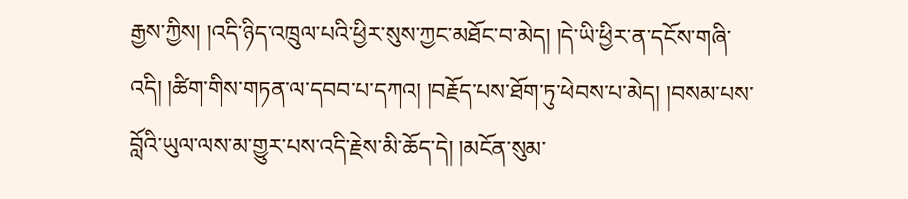རྒྱས་ཀྱིས། །འདི་ཉིད་འཁྲུལ་པའི་ཕྱིར་སུས་ཀྱང་མཐོང་བ་མེད། །དེ་ཡི་ཕྱིར་ན་དངོས་གཞི་འདི། །ཚིག་གིས་གཏན་ལ་དབབ་པ་དཀའ། །བརྗོད་པས་ཐོག་ཏུ་ཕེབས་པ་མེད། །བསམ་པས་བློའི་ཡུལ་ལས་མ་གྱུར་པས་འདི་རྗེས་མི་ཆོད་དེ། །མངོན་སུམ་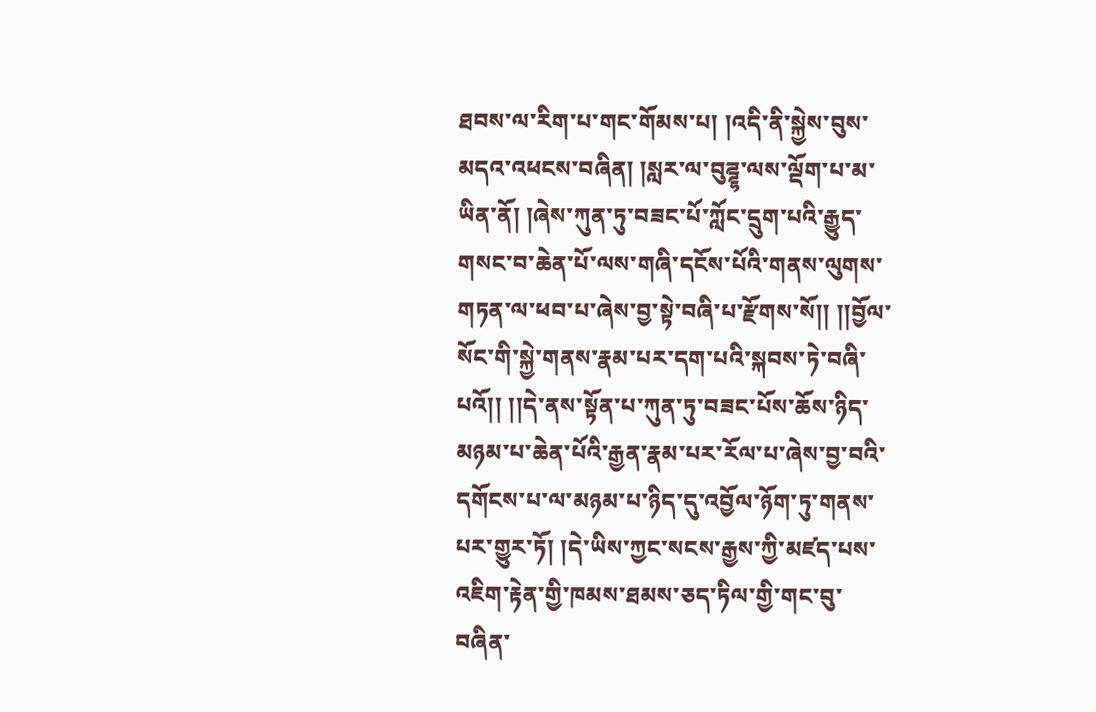ཐབས་ལ་རིག་པ་གང་གོམས་པ། །འདི་ནི་སྐྱེས་བུས་མདའ་འཕངས་བཞིན། །སླར་ལ་བུཌྜྷ་ལས་ལྡོག་པ་མ་ཡིན་ནོ། །ཞེས་ཀུན་ཏུ་བཟང་པོ་ཀློང་དྲུག་པའི་རྒྱུད་གསང་བ་ཆེན་པོ་ལས་གཞི་དངོས་པོའི་གནས་ལུགས་གཏན་ལ་ཕབ་པ་ཞེས་བྱ་སྟེ་བཞི་པ་རྫོགས་སོ།། །།བྱོལ་སོང་གི་སྐྱེ་གནས་རྣམ་པར་དག་པའི་སྐབས་ཏེ་བཞི་པའོ།། །།དེ་ནས་སྟོན་པ་ཀུན་ཏུ་བཟང་པོས་ཆོས་ཉིད་མཉམ་པ་ཆེན་པོའི་རྒྱན་རྣམ་པར་རོལ་པ་ཞེས་བྱ་བའི་དགོངས་པ་ལ་མཉམ་པ་ཉིད་དུ་འབྱོལ་ཉོག་ཏུ་གནས་པར་གྱུར་ཏོ། །དེ་ཡིས་ཀྱང་སངས་རྒྱས་ཀྱི་མཛད་པས་འཇིག་རྟེན་གྱི་ཁམས་ཐམས་ཅད་ཏིལ་གྱི་གང་བུ་བཞིན་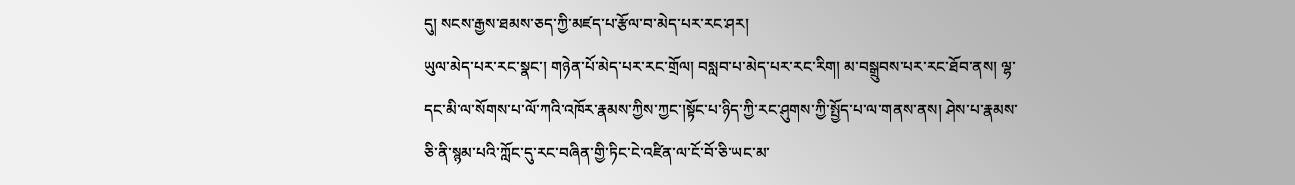དུ། སངས་རྒྱས་ཐམས་ཅད་ཀྱི་མཛད་པ་རྩོལ་བ་མེད་པར་རང་ཤར།
ཡུལ་མེད་པར་རང་སྣང་། གཉེན་པོ་མེད་པར་རང་གྲོལ། བསླབ་པ་མེད་པར་རང་རིག། མ་བསྒྲུབས་པར་རང་ཐོབ་ནས། ལྷ་དང་མི་ལ་སོགས་པ་ལོ་ཀའི་འཁོར་རྣམས་ཀྱིས་ཀྱང་།སྟོང་པ་ཉིད་ཀྱི་རང་ཤུགས་ཀྱི་སྤྱོད་པ་ལ་གནས་ནས། ཤེས་པ་རྣམས་ཅི་ནི་སྙམ་པའི་ཀློང་དུ་རང་བཞིན་གྱི་ཏིང་ངེ་འཛིན་ལ་ངོ་བོ་ཅི་ཡང་མ་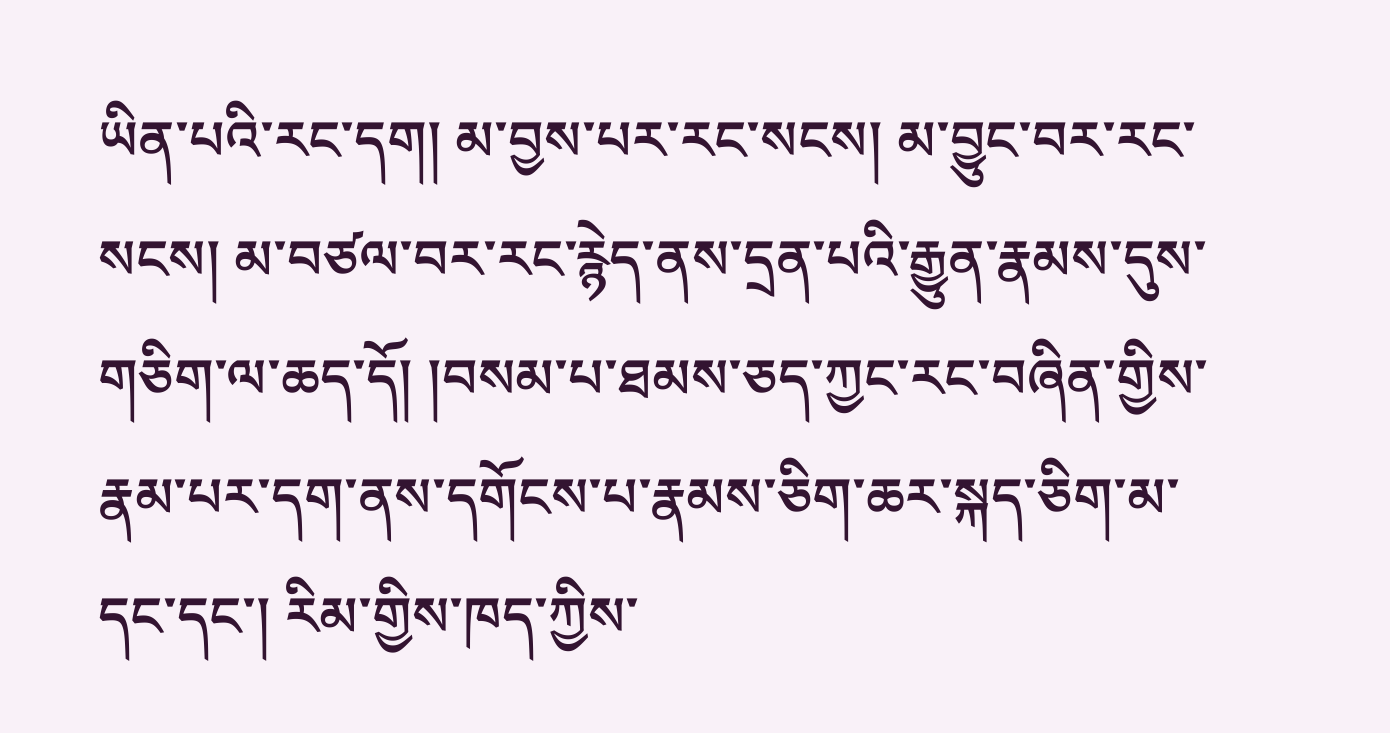ཡིན་པའི་རང་དག། མ་བྱས་པར་རང་སངས། མ་བྱུང་བར་རང་སངས། མ་བཙལ་བར་རང་རྙེད་ནས་དྲན་པའི་རྒྱུན་རྣམས་དུས་གཅིག་ལ་ཆད་དོ། །བསམ་པ་ཐམས་ཅད་ཀྱང་རང་བཞིན་གྱིས་རྣམ་པར་དག་ནས་དགོངས་པ་རྣམས་ཅིག་ཆར་སྐད་ཅིག་མ་དང་དང་། རིམ་གྱིས་ཁད་ཀྱིས་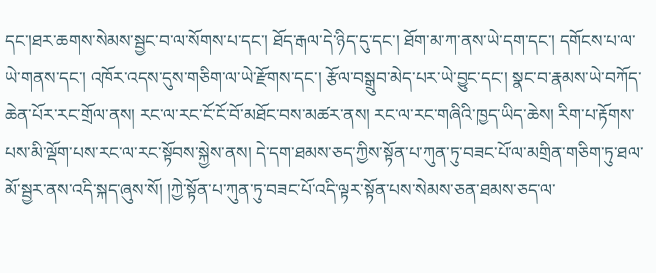དང་།ཐར་ཆགས་སེམས་སྦྱང་བ་ལ་སོགས་པ་དང་། ཐོད་རྒལ་དེ་ཉིད་དུ་དང་། ཐོག་མ་ཀ་ནས་ཡེ་དག་དང་། དགོངས་པ་ལ་ཡེ་གནས་དང་། འཁོར་འདས་དུས་གཅིག་ལ་ཡེ་རྫོགས་དང་། རྩོལ་བསྒྲུབ་མེད་པར་ཡེ་བྱུང་དང་། སྣང་བ་རྣམས་ཡེ་བཀོད་ཆེན་པོར་རང་གྲོལ་ནས། རང་ལ་རང་ངོ་ངོ་བོ་མཐོང་བས་མཚར་ནས། རང་ལ་རང་གཞིའི་ཁྱད་ཡིད་ཆེས། རིག་པ་རྟོགས་པས་མི་ལྡོག་པས་རང་ལ་རང་སྟོབས་སྐྱེས་ནས། དེ་དག་ཐམས་ཅད་ཀྱིས་སྟོན་པ་ཀུན་ཏུ་བཟང་པོ་ལ་མགྲིན་གཅིག་ཏུ་ཐལ་མོ་སྦྱར་ནས་འདི་སྐད་ཞུས་སོ། །ཀྱེ་སྟོན་པ་ཀུན་ཏུ་བཟང་པོ་འདི་ལྟར་སྟོན་པས་སེམས་ཅན་ཐམས་ཅད་ལ་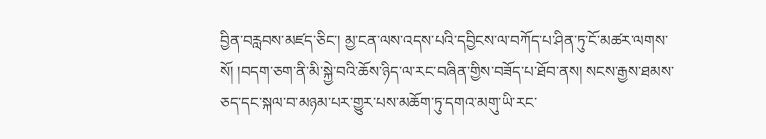བྱིན་བརླབས་མཛད་ཅིང་། མྱ་ངན་ལས་འདས་པའི་དབྱིངས་ལ་བཀོད་པ་ཤིན་ཏུ་ངོ་མཚར་ལགས་སོ། །བདག་ཅག་ནི་མི་སྐྱེ་བའི་ཆོས་ཉིད་ལ་རང་བཞིན་གྱིས་བཟོད་པ་ཐོབ་ནས། སངས་རྒྱས་ཐམས་ཅད་དང་སྐལ་བ་མཉམ་པར་གྱུར་པས་མཆོག་ཏུ་དགའ་མགུ་ཡི་རང་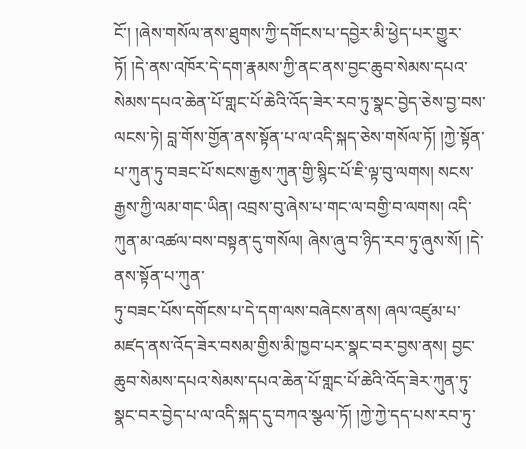ངོ་། །ཞེས་གསོལ་ནས་ཐུགས་ཀྱི་དགོངས་པ་དབྱེར་མི་ཕྱེད་པར་གྱུར་ཏོ། །དེ་ནས་འཁོར་དེ་དག་རྣམས་ཀྱི་ནང་ནས་བྱང་ཆུབ་སེམས་དཔའ་སེམས་དཔའ་ཆེན་པོ་གླང་པོ་ཆེའི་འོད་ཟེར་རབ་ཏུ་སྣང་བྱེད་ཅེས་བྱ་བས་ལངས་ཏེ། བླ་གོས་གྱོན་ནས་སྟོན་པ་ལ་འདི་སྐད་ཅེས་གསོལ་ཏོ། །ཀྱེ་སྟོན་པ་ཀུན་ཏུ་བཟང་པོ་སངས་རྒྱས་ཀུན་གྱི་སྙིང་པོ་ཇི་ལྟ་བུ་ལགས། སངས་རྒྱས་ཀྱི་ལམ་གང་ཡིན། འབྲས་བུ་ཞེས་པ་གང་ལ་བགྱི་བ་ལགས། འདི་ཀུན་མ་འཚལ་བས་བསྟན་དུ་གསོལ། ཞེས་ཞུ་བ་ཉིད་རབ་ཏུ་ཞུས་སོ། །དེ་ནས་སྟོན་པ་ཀུན་
ཏུ་བཟང་པོས་དགོངས་པ་དེ་དག་ལས་བཞེངས་ནས། ཞལ་འཛུམ་པ་མཛད་ནས་འོད་ཟེར་བསམ་གྱིས་མི་ཁྱབ་པར་སྣང་བར་བྱས་ནས། བྱང་ཆུབ་སེམས་དཔའ་སེམས་དཔའ་ཆེན་པོ་གླང་པོ་ཆེའི་འོད་ཟེར་ཀུན་ཏུ་སྣང་བར་བྱེད་པ་ལ་འདི་སྐད་དུ་བཀའ་སྩལ་ཏོ། །ཀྱེ་ཀྱེ་དད་པས་རབ་ཏུ་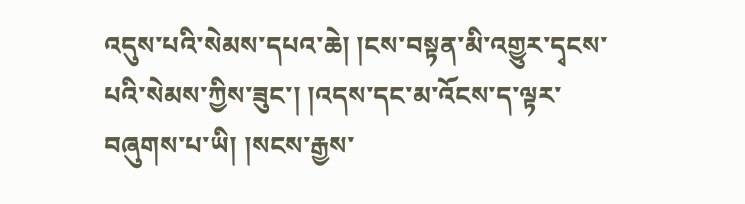འདུས་པའི་སེམས་དཔའ་ཆེ། །ངས་བསྟན་མི་འགྱུར་དྭངས་པའི་སེམས་ཀྱིས་ཟུང་། །འདས་དང་མ་འོངས་ད་ལྟར་བཞུགས་པ་ཡི། །སངས་རྒྱས་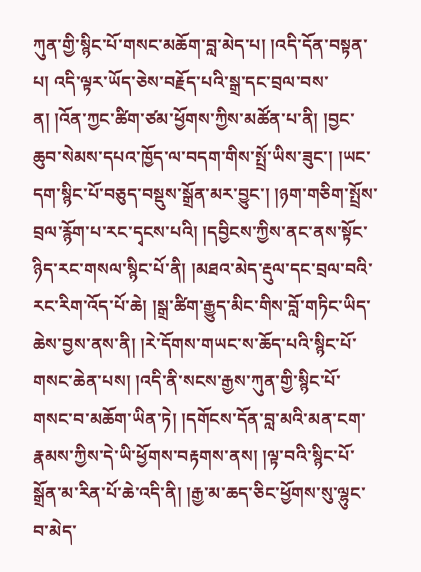ཀུན་གྱི་སྙིང་པོ་གསང་མཆོག་བླ་མེད་པ། །འདི་དོན་བསྟན་པ། འདི་ལྟར་ཡོད་ཅེས་བརྗོད་པའི་སྒྲ་དང་བྲལ་བས་ན། །འོན་ཀྱང་ཚིག་ཙམ་ཕྱོགས་ཀྱིས་མཚོན་པ་ནི། །བྱང་ཆུབ་སེམས་དཔའ་ཁྱོད་ལ་བདག་གིས་སྤྲོ་ཡིས་ཟུང་། །ཡང་དག་སྙིང་པོ་བཅུད་བསྡུས་སྒྲོན་མར་བྱུང་། །ཉག་གཅིག་སྤྲོས་བྲལ་རྙོག་པ་རང་དྭངས་པའི། །དབྱིངས་ཀྱིས་ནང་ནས་སྟོང་ཉིད་རང་གསལ་སྙིང་པོ་ནི། །མཐའ་མེད་རྡུལ་དང་བྲལ་བའི་རང་རིག་འོད་པོ་ཆེ། །སྒྲ་ཚིག་རྒྱུད་མིང་གིས་བློ་གཏིང་ཡིད་ཆེས་བྱས་ནས་ནི། །རེ་དོགས་གཡང་ས་ཆོད་པའི་སྙིང་པོ་གསང་ཆེན་པས། །འདི་ནི་སངས་རྒྱས་ཀུན་གྱི་སྙིང་པོ་གསང་བ་མཆོག་ཡིན་ཏེ། །དགོངས་དོན་བླ་མའི་མན་ངག་རྣམས་ཀྱིས་དེ་ཡི་ཕྱོགས་བརྟགས་ནས། །ལྟ་བའི་སྙིང་པོ་སྒྲོན་མ་རིན་པོ་ཆེ་འདི་ནི། །རྒྱ་མ་ཆད་ཅིང་ཕྱོགས་སུ་ལྷུང་བ་མེད་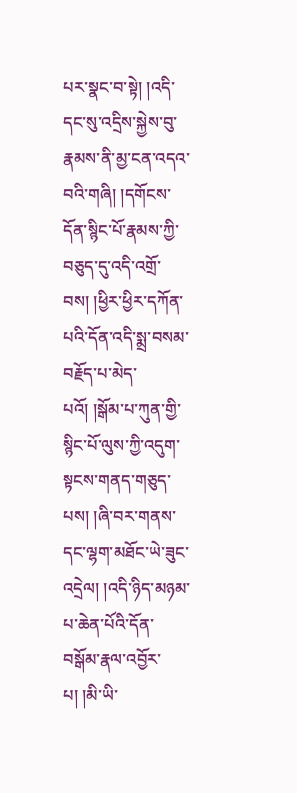པར་སྣང་བ་སྟེ། །འདི་དང་སུ་འདྲིས་སྐྱེས་བུ་རྣམས་ནི་མྱ་ངན་འདའ་བའི་གཞི། །དགོངས་དོན་སྙིང་པོ་རྣམས་ཀྱི་བཅུད་དུ་འདི་འགྲོ་བས། །ཕྱིར་ཕྱིར་དཀོན་པའི་དོན་འདི་སྨྲ་བསམ་བརྗོད་པ་མེད་པའོ། །སྒོམ་པ་ཀུན་གྱི་སྙིང་པོ་ལུས་ཀྱི་འདུག་སྟངས་གནད་གཅུད་པས། །ཞི་བར་གནས་དང་ལྷག་མཐོང་ཡེ་ཟུང་འདྲེལ། །འདི་ཉིད་མཉམ་པ་ཆེན་པོའི་དོན་བསྒོམ་རྣལ་འབྱོར་པ། །མི་ཡི་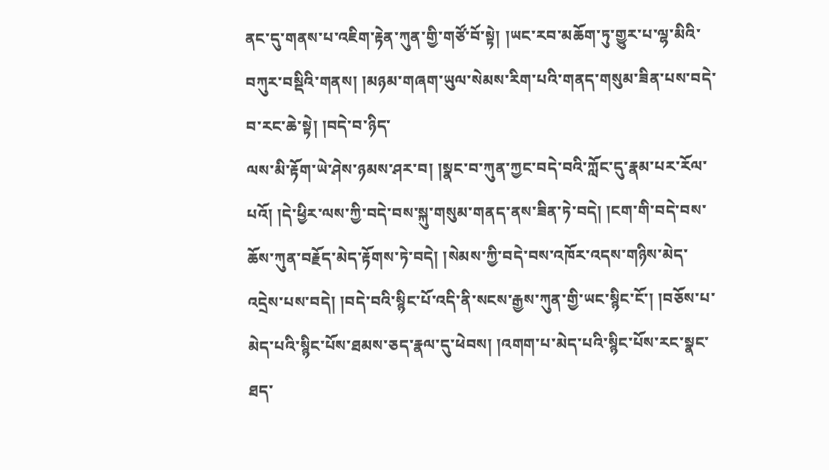ནང་དུ་གནས་པ་འཇིག་རྟེན་ཀུན་གྱི་གཙོ་བོ་སྟེ། །ཡང་རབ་མཆོག་ཏུ་གྱུར་པ་ལྷ་མིའི་བཀུར་བསྡིའི་གནས། །མཉམ་གཞག་ཡུལ་སེམས་རིག་པའི་གནད་གསུམ་ཟིན་པས་བདེ་བ་རང་ཆེ་སྟེ། །བདེ་བ་ཉིད་
ལས་མི་རྟོག་ཡེ་ཤེས་ཉམས་ཤར་བ། །སྣང་བ་ཀུན་ཀྱང་བདེ་བའི་ཀློང་དུ་རྣམ་པར་རོལ་པའོ། །དེ་ཕྱིར་ལས་ཀྱི་བདེ་བས་སྐུ་གསུམ་གནད་ནས་ཟིན་ཏེ་བདེ། །ངག་གི་བདེ་བས་ཆོས་ཀུན་བརྗོད་མེད་རྟོགས་ཏེ་བདེ། །སེམས་ཀྱི་བདེ་བས་འཁོར་འདས་གཉིས་མེད་འདྲེས་པས་བདེ། །བདེ་བའི་སྙིང་པོ་འདི་ནི་སངས་རྒྱས་ཀུན་གྱི་ཡང་སྙིང་ངོ་། །བཅོས་པ་མེད་པའི་སྙིང་པོས་ཐམས་ཅད་རྣལ་དུ་ཕེབས། །འགག་པ་མེད་པའི་སྙིང་པོས་རང་སྣང་ཐད་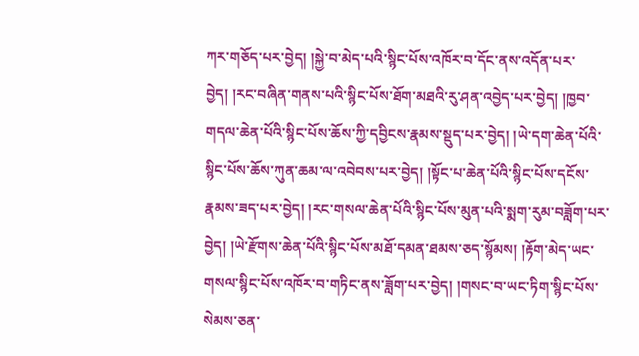ཀར་གཅོད་པར་བྱེད། །སྐྱེ་བ་མེད་པའི་སྙིང་པོས་འཁོར་བ་དོང་ནས་འདོན་པར་བྱེད། །རང་བཞིན་གནས་པའི་སྙིང་པོས་ཐོག་མཐའི་རུ་ཤན་འབྱེད་པར་བྱེད། །ཁྱབ་གདལ་ཆེན་པོའི་སྙིང་པོས་ཆོས་ཀྱི་དབྱིངས་རྣམས་སྡུད་པར་བྱེད། །ཡེ་དག་ཆེན་པོའི་སྙིང་པོས་ཆོས་ཀུན་ཆམ་ལ་འབེབས་པར་བྱེད། །སྟོང་པ་ཆེན་པོའི་སྙིང་པོས་དངོས་རྣམས་ཟད་པར་བྱེད། །རང་གསལ་ཆེན་པོའི་སྙིང་པོས་མུན་པའི་སྨག་རུམ་བཟློག་པར་བྱེད། །ཡེ་རྫོགས་ཆེན་པོའི་སྙིང་པོས་མཐོ་དམན་ཐམས་ཅད་སྙོམས། །རྟོག་མེད་ཡང་གསལ་སྙིང་པོས་འཁོར་བ་གཏིང་ནས་ཟློག་པར་བྱེད། །གསང་བ་ཡང་ཏིག་སྙིང་པོས་སེམས་ཅན་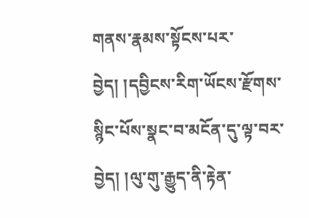གནས་རྣམས་སྟོངས་པར་བྱེད། །དབྱིངས་རིག་ཡོངས་རྫོགས་སྙིང་པོས་སྣང་བ་མངོན་དུ་ལྟ་བར་བྱེད། །ལུ་གུ་རྒྱུད་ནི་རྟེན་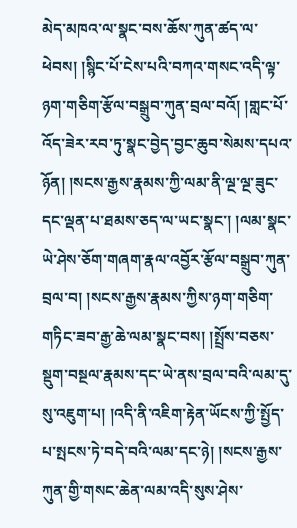མེད་མཁའ་ལ་སྣང་བས་ཆོས་ཀུན་ཚད་ལ་ཕེབས། །སྙིང་པོ་ངེས་པའི་བཀའ་གསང་འདི་ལྟ་ཉག་གཅིག་རྩོལ་བསྒྲུབ་ཀུན་བྲལ་བའོ། །གླང་པོ་འོད་ཟེར་རབ་ཏུ་སྣང་བྱེད་བྱང་ཆུབ་སེམས་དཔའ་ཉོན། །སངས་རྒྱས་རྣམས་ཀྱི་ལམ་ནི་ལྔ་ལྔ་ཟུང་དང་ལྡན་པ་ཐམས་ཅད་ལ་ཡང་སྣང་། །ལམ་སྣང་ཡེ་ཤེས་ཅོག་གཞག་རྣལ་འབྱོར་རྩོལ་བསྒྲུབ་ཀུན་བྲལ་བ། །སངས་རྒྱས་རྣམས་ཀྱིས་ཉག་གཅིག་གཏིང་ཟབ་རྒྱ་ཆེ་ལམ་སྣང་བས། །སྤྲོས་བཅས་སྡུག་བསྔལ་རྣམས་དང་ཡེ་ནས་བྲལ་བའི་ལམ་དུ་སུ་འཇུག་པ། །འདི་ནི་འཇིག་རྟེན་ཡོངས་ཀྱི་སྤྱོད་པ་སྤངས་ཏེ་བདེ་བའི་ལམ་དང་ཉེ། །སངས་རྒྱས་ཀུན་གྱི་གསང་ཆེན་ལམ་འདི་སུས་ཤེས་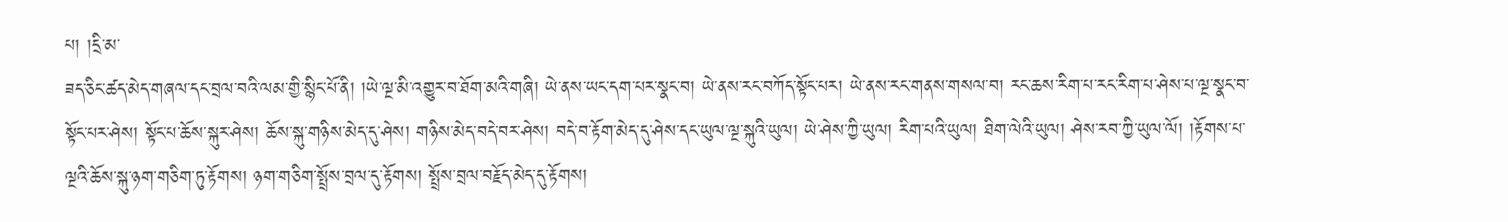པ། །དྲི་མ་
ཟད་ཅིང་ཚད་མེད་གཞལ་དང་བྲལ་བའི་ལམ་གྱི་སྙིང་པོ་ནི། །ཡེ་ལྔ་མི་འགྱུར་བ་ཐོག་མའི་གཞི། ཡེ་ནས་ཡང་དག་པར་སྣང་བ། ཡེ་ནས་རང་བཀོད་སྟོང་པར། ཡེ་ནས་རང་གནས་གསལ་བ། རང་ཆས་རིག་པ་རང་རིག་པ་ཤེས་པ་ལྔ་སྣང་བ་སྟོང་པར་ཤེས། སྟོང་པ་ཆོས་སྐུར་ཤེས། ཆོས་སྐུ་གཉིས་མེད་དུ་ཤེས། གཉིས་མེད་བདེ་བར་ཤེས། བདེ་བ་རྟོག་མེད་དུ་ཤེས་དང་ཡུལ་ལྔ་སྐུའི་ཡུལ། ཡེ་ཤེས་ཀྱི་ཡུལ། རིག་པའི་ཡུལ། ཐིག་ལེའི་ཡུལ། ཤེས་རབ་ཀྱི་ཡུལ་ལོ། །རྟོགས་པ་ལྔའི་ཆོས་སྐུ་ཉག་གཅིག་ཏུ་རྟོགས། ཉག་གཅིག་སྤྲོས་བྲལ་དུ་རྟོགས། སྤྲོས་བྲལ་བརྗོད་མེད་དུ་རྟོགས།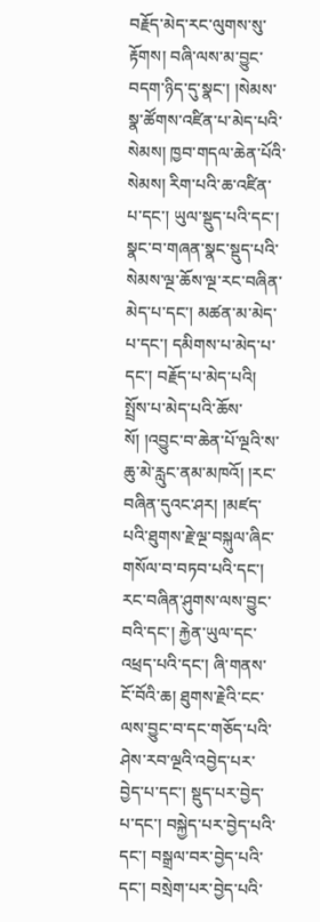བརྗོད་མེད་རང་ལུགས་སུ་རྟོགས། བཞི་ལས་མ་བྱུང་བདག་ཉིད་དུ་སྣང་། །སེམས་སྣ་ཚོགས་འཛིན་པ་མེད་པའི་སེམས། ཁྱབ་གདལ་ཆེན་པོའི་སེམས། རིག་པའི་ཆ་འཛིན་པ་དང་། ཡུལ་སྡུད་པའི་དང་། སྣང་བ་གཞན་སྣང་སྡུད་པའི་སེམས་ལྔ་ཆོས་ལྔ་རང་བཞིན་མེད་པ་དང་། མཚན་མ་མེད་པ་དང་། དམིགས་པ་མེད་པ་དང་། བརྗོད་པ་མེད་པའི། སྤྲོས་པ་མེད་པའི་ཆོས་སོ། །འབྱུང་བ་ཆེན་པོ་ལྔའི་ས་ཆུ་མེ་རླུང་ནམ་མཁའོ། །རང་བཞིན་དུའང་ཤར། །མཛད་པའི་ཐུགས་རྗེ་ལྔ་བསྐུལ་ཞིང་གསོལ་བ་བཏབ་པའི་དང་། རང་བཞིན་ཤུགས་ལས་བྱུང་བའི་དང་། རྐྱེན་ཡུལ་དང་འཕྲད་པའི་དང་། ཞི་གནས་ངོ་བོའི་ཆ། ཐུགས་རྗེའི་ངང་ལས་བྱུང་བ་དང་གཅོད་པའི་ཤེས་རབ་ལྔའི་འབྱེད་པར་བྱེད་པ་དང་། སྡུད་པར་བྱེད་པ་དང་། བསྐྱེད་པར་བྱེད་པའི་དང་། བསྒྲལ་བར་བྱེད་པའི་དང་། བསྲེག་པར་བྱེད་པའི་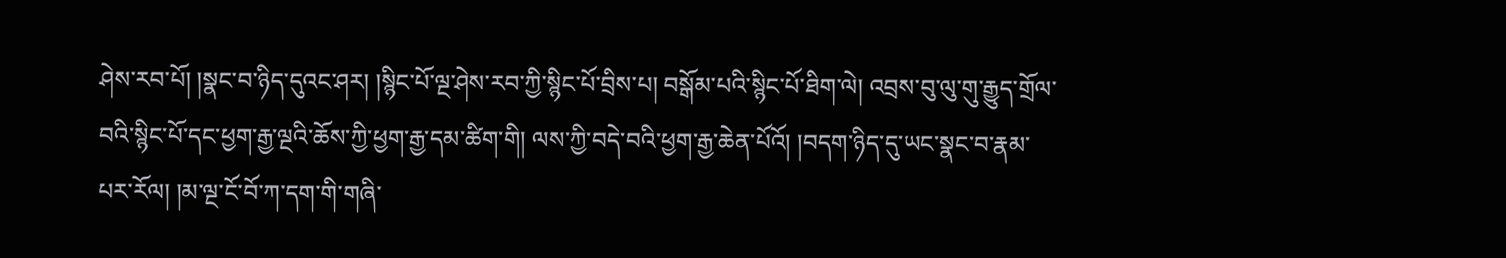ཤེས་རབ་པོ། །སྣང་བ་ཉིད་དུའང་ཤར། །སྙིང་པོ་ལྔ་ཤེས་རབ་ཀྱི་སྙིང་པོ་བྲིས་པ། བསྒོམ་པའི་སྙིང་པོ་ཐིག་ལེ། འབྲས་བུ་ལུ་གུ་རྒྱུད་གྲོལ་བའི་སྙིང་པོ་དང་ཕྱག་རྒྱ་ལྔའི་ཆོས་ཀྱི་ཕྱག་རྒྱ་དམ་ཚིག་གི། ལས་ཀྱི་བདེ་བའི་ཕྱག་རྒྱ་ཆེན་པོའོ། །བདག་ཉིད་དུ་ཡང་སྣང་བ་རྣམ་པར་རོལ། །མ་ལྔ་ངོ་བོ་ཀ་དག་གི་གཞི་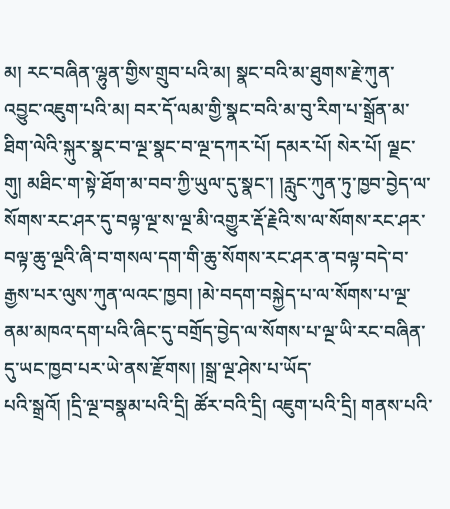མ། རང་བཞིན་ལྷུན་གྱིས་གྲུབ་པའི་མ། སྣང་བའི་མ་ཐུགས་རྗེ་ཀུན་འབྱུང་འཇུག་པའི་མ། བར་དོ་ལམ་གྱི་སྣང་བའི་མ་བུ་རིག་པ་སྒྲོན་མ་ཐིག་ལེའི་སྐུར་སྣང་བ་ལྔ་སྣང་བ་ལྔ་དཀར་པོ། དམར་པོ། སེར་པོ། ལྗང་གུ། མཐིང་ག་སྟེ་ཐོག་མ་བབ་ཀྱི་ཡུལ་དུ་སྣང་། །རླུང་ཀུན་ཏུ་ཁྱབ་བྱེད་ལ་སོགས་རང་ཤར་དུ་བལྟ་ལྔ་ས་ལྔ་མི་འགྱུར་རྡོ་རྗེའི་ས་ལ་སོགས་རང་ཤར་བལྟ་ཆུ་ལྔའི་ཞི་བ་གསལ་དག་གི་ཆུ་སོགས་རང་ཤར་ན་བལྟ་བདེ་བ་རྒྱས་པར་ལུས་ཀུན་ལའང་ཁྱབ། །མེ་བདག་བསྐྱེད་པ་ལ་སོགས་པ་ལྔ་ནམ་མཁའ་དག་པའི་ཞིང་དུ་བགྲོད་བྱེད་ལ་སོགས་པ་ལྔ་ཡི་རང་བཞིན་དུ་ཡང་ཁྱབ་པར་ཡེ་ནས་རྫོགས། །སྒྲ་ལྔ་ཤེས་པ་ཡོད་
པའི་སྒྲའོ། །དྲི་ལྔ་བསྣམ་པའི་དྲི། ཚོར་བའི་དྲི། འཇུག་པའི་དྲི། གནས་པའི་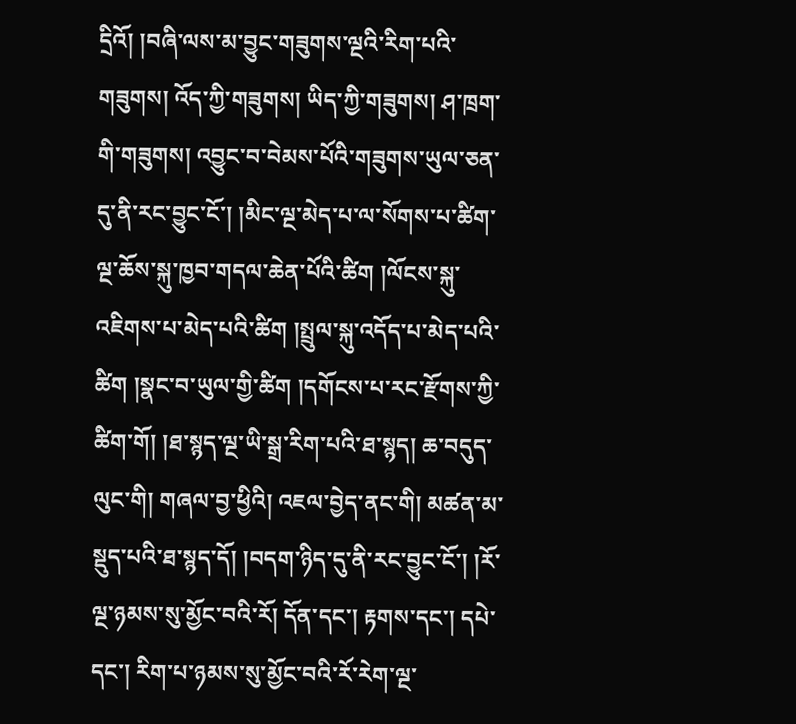དྲིའོ། །བཞི་ལས་མ་བྱུང་གཟུགས་ལྔའི་རིག་པའི་གཟུགས། འོད་ཀྱི་གཟུགས། ཡིད་ཀྱི་གཟུགས། ཤ་ཁྲག་གི་གཟུགས། འབྱུང་བ་བེམས་པོའི་གཟུགས་ཡུལ་ཅན་དུ་ནི་རང་བྱུང་ངོ་། །མིང་ལྔ་མེད་པ་ལ་སོགས་པ་ཚིག་ལྔ་ཆོས་སྐུ་ཁྱབ་གདལ་ཆེན་པོའི་ཚིག །ལོངས་སྐུ་འཇིགས་པ་མེད་པའི་ཚིག །སྤྲུལ་སྐུ་འདོད་པ་མེད་པའི་ཚིག །སྣང་བ་ཡུལ་གྱི་ཚིག །དགོངས་པ་རང་རྫོགས་ཀྱི་ཚིག་གོ། །ཐ་སྙད་ལྔ་ཡི་སྒྲ་རིག་པའི་ཐ་སྙད། ཆ་བདུད་ལུང་གི། གཞལ་བྱ་ཕྱིའི། འཇལ་བྱེད་ནང་གི། མཚན་མ་སྡུད་པའི་ཐ་སྙད་དོ། །བདག་ཉིད་དུ་ནི་རང་བྱུང་ངོ་། །རོ་ལྔ་ཉམས་སུ་མྱོང་བའི་རོ། དོན་དང་། རྟགས་དང་། དཔེ་དང་། རིག་པ་ཉམས་སུ་མྱོང་བའི་རོ་རེག་ལྔ་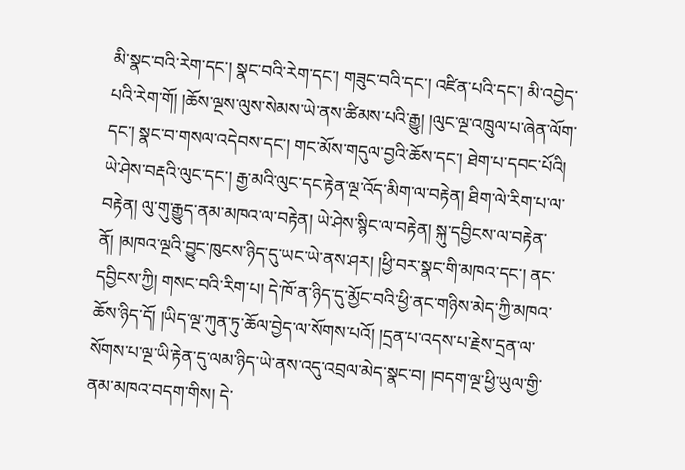མི་སྣང་བའི་རེག་དང་། སྣང་བའི་རེག་དང་། གཟུང་བའི་དང་། འཛིན་པའི་དང་། མི་འབྱེད་པའི་རེག་གོ། །ཆོས་ལྔས་ལུས་སེམས་ཡེ་ནས་ཚིམས་པའི་རྒྱུ། །ལུང་ལྔ་འཁྲུལ་པ་ཞེན་ལོག་དང་། སྣང་བ་གསལ་འདེབས་དང་། གང་མོས་གདུལ་བྱའི་ཆོས་དང་། ཐེག་པ་དབང་པོའི། ཡེ་ཤེས་བརྡའི་ལུང་དང་། རྒྱ་མའི་ལུང་དང་རྟེན་ལྔ་འོད་མིག་ལ་བརྟེན། ཐིག་ལེ་རིག་པ་ལ་བརྟེན། ལུ་གུ་རྒྱུད་ནམ་མཁའ་ལ་བརྟེན། ཡེ་ཤེས་སྙིང་ལ་བརྟེན། སྐུ་དབྱིངས་ལ་བརྟེན་ནོ། །མཁའ་ལྔའི་བྱུང་ཁུངས་ཉིད་དུ་ཡང་ཡེ་ནས་ཤར། །ཕྱི་བར་སྣང་གི་མཁའ་དང་། ནང་དབྱིངས་ཀྱི། གསང་བའི་རིག་པ། དེ་ཁོ་ན་ཉིད་དུ་མྱོང་བའི་ཕྱི་ནང་གཉིས་མེད་ཀྱི་མཁའ་ཆོས་ཉིད་དོ། །ཡིད་ལྔ་ཀུན་ཏུ་ཆོལ་བྱེད་ལ་སོགས་པའོ། །དྲན་པ་འདས་པ་རྗེས་དྲན་ལ་སོགས་པ་ལྔ་ཡི་རྟེན་དུ་ལམ་ཉིད་ཡེ་ནས་འདུ་འབྲལ་མེད་སྣང་བ། །བདག་ལྔ་ཕྱི་ཡུལ་གྱི་ནམ་མཁའ་བདག་གིས། དེ་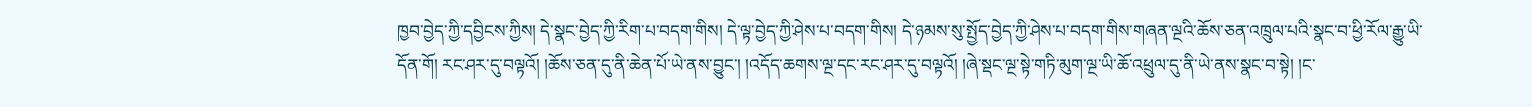ཁྱབ་བྱེད་ཀྱི་དབྱིངས་ཀྱིས། དེ་སྣང་བྱེད་ཀྱི་རིག་པ་བདག་གིས། དེ་ལྟ་བྱེད་ཀྱི་ཤེས་པ་བདག་གིས། དེ་ཉམས་སུ་སྤྱོད་བྱེད་ཀྱི་ཤེས་པ་བདག་གིས་གཞན་ལྔའི་ཆོས་ཅན་འཁྲུལ་པའི་སྣང་བ་ཕྱི་རོལ་རྒྱུ་ཡི་དོན་གོ། རང་ཤར་དུ་བལྟའོ། །ཆོས་ཅན་དུ་ནི་ཆེན་པོ་ཡེ་ནས་བྱུང་། །འདོད་ཆགས་ལྔ་དང་རང་ཤར་དུ་བལྟའོ། །ཞེ་སྡང་ལྔ་སྟེ་གཏི་མུག་ལྔ་ཡི་ཆོ་འཕྲུལ་དུ་ནི་ཡེ་ནས་སྣང་བ་སྟེ། །ང་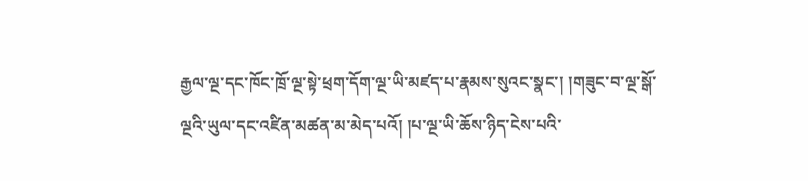རྒྱལ་ལྔ་དང་ཁོང་ཁྲོ་ལྔ་སྟེ་ཕྲག་དོག་ལྔ་ཡི་མཛད་པ་རྣམས་སུའང་སྣང་། །གཟུང་བ་ལྔ་སྒོ་ལྔའི་ཡུལ་དང་འཛིན་མཚན་མ་མེད་པའོ། །པ་ལྔ་ཡི་ཆོས་ཉིད་ངེས་པའི་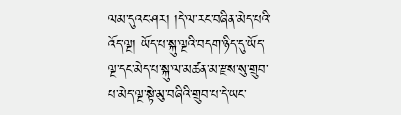ལམ་དུའང་ཤར། །དེ་ལ་རང་བཞིན་མེད་པའི་འོད་ལྔ། ཡོད་པ་སྐུ་ལྔའི་བདག་ཉིད་དུ་ཡོད་ལྔ་དང་མེད་པ་སྐུ་ལ་མཚན་མ་རྫས་སུ་གྲུབ་པ་མེད་ལྔ་སྟེ་མུ་བཞིའི་གྲུབ་པ་དེ་ཡང་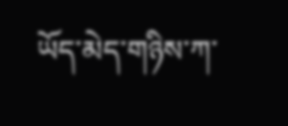ཡོད་མེད་གཉིས་ཀ་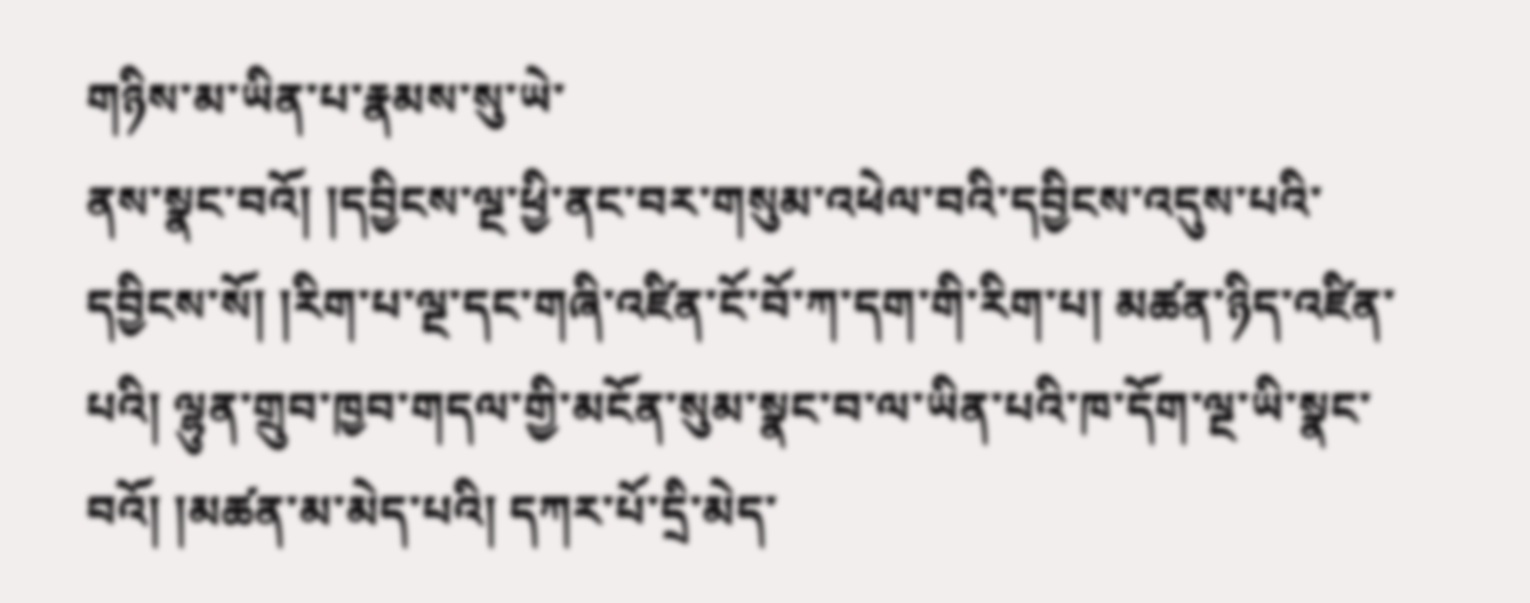གཉིས་མ་ཡིན་པ་རྣམས་སུ་ཡེ་
ནས་སྣང་བའོ། །དབྱིངས་ལྔ་ཕྱི་ནང་བར་གསུམ་འཕེལ་བའི་དབྱིངས་འདུས་པའི་དབྱིངས་སོ། །རིག་པ་ལྔ་དང་གཞི་འཛིན་ངོ་བོ་ཀ་དག་གི་རིག་པ། མཚན་ཉིད་འཛིན་པའི། ལྷུན་གྲུབ་ཁྱབ་གདལ་གྱི་མངོན་སུམ་སྣང་བ་ལ་ཡིན་པའི་ཁ་དོག་ལྔ་ཡི་སྣང་བའོ། །མཚན་མ་མེད་པའི། དཀར་པོ་དྲི་མེད་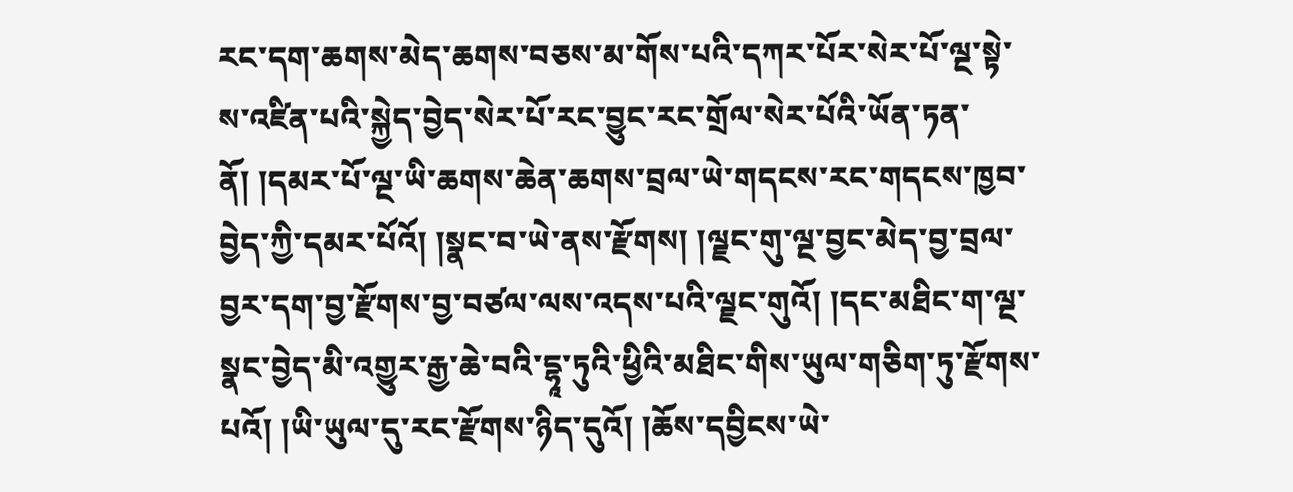རང་དག་ཆགས་མེད་ཆགས་བཅས་མ་གོས་པའི་དཀར་པོར་སེར་པོ་ལྔ་སྟེ་ས་འཛིན་པའི་སྐྱེད་བྱེད་སེར་པོ་རང་བྱུང་རང་གྲོལ་སེར་པོའི་ཡོན་ཏན་ནོ། །དམར་པོ་ལྔ་ཡི་ཆགས་ཆེན་ཆགས་བྲལ་ཡེ་གདངས་རང་གདངས་ཁྱབ་བྱེད་ཀྱི་དམར་པོའོ། །སྣང་བ་ཡེ་ནས་རྫོགས། །ལྗང་གུ་ལྔ་བྱང་མེད་བྱ་བྲལ་བྱར་དག་བྱ་རྫོགས་བྱ་བཙལ་ལས་འདས་པའི་ལྗང་གུའོ། །དང་མཐིང་ག་ལྔ་སྣང་བྱེད་མི་འགྱུར་རྒྱ་ཆེ་བའི་དྷཱ་ཏུའི་ཕྱིའི་མཐིང་གིས་ཡུལ་གཅིག་ཏུ་རྫོགས་པའོ། །ཡི་ཡུལ་དུ་རང་རྫོགས་ཉིད་དུའོ། །ཆོས་དབྱིངས་ཡེ་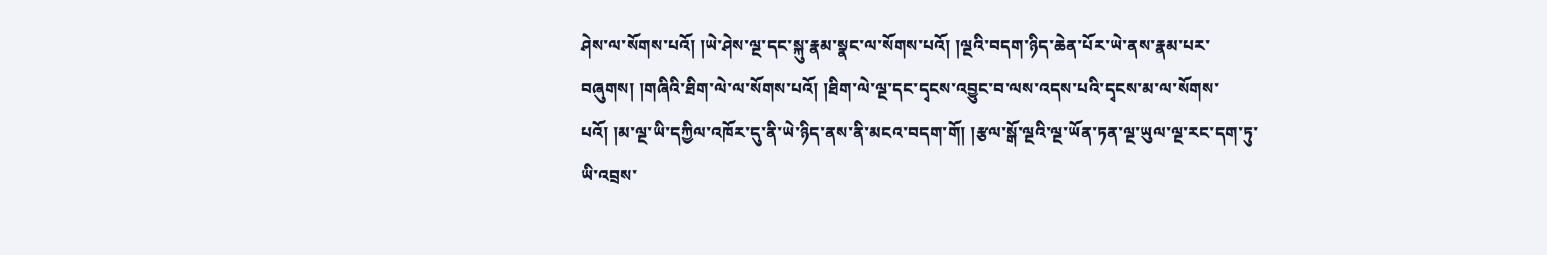ཤེས་ལ་སོགས་པའོ། །ཡེ་ཤེས་ལྔ་དང་སྐུ་རྣམ་སྣང་ལ་སོགས་པའོ། །ལྔའི་བདག་ཉིད་ཆེན་པོར་ཡེ་ནས་རྣམ་པར་བཞུགས། །གཞིའི་ཐིག་ལེ་ལ་སོགས་པའོ། །ཐིག་ལེ་ལྔ་དང་དྭངས་འབྱུང་བ་ལས་འདས་པའི་དྭངས་མ་ལ་སོགས་པའོ། །མ་ལྔ་ཡི་དཀྱིལ་འཁོར་དུ་ནི་ཡེ་ཉིད་ནས་ནི་མངའ་བདག་གོ། །རྩལ་སྒོ་ལྔའི་ལྔ་ཡོན་ཏན་ལྔ་ཡུལ་ལྔ་རང་དག་ཏུ་ཡི་འབྲས་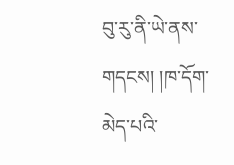བུ་རུ་ནི་ཡེ་ནས་གདངས། །ཁ་དོག་མེད་པའི་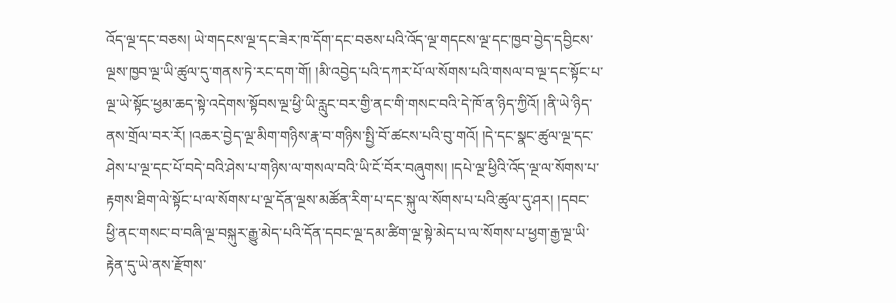འོད་ལྔ་དང་བཅས། ཡེ་གདངས་ལྔ་དང་ཟེར་ཁ་དོག་དང་བཅས་པའི་འོད་ལྔ་གདངས་ལྔ་དང་ཁྱབ་བྱེད་དབྱིངས་ལྔས་ཁྱབ་ལྔ་ཡི་ཚུལ་དུ་གནས་ཏེ་རང་དག་གོ། །མི་འབྱེད་པའི་དཀར་པོ་ལ་སོགས་པའི་གསལ་བ་ལྔ་དང་སྟོང་པ་ལྔ་ཡེ་སྟོང་ཕྱམ་ཆད་སྟེ་འདེགས་སྟོབས་ལྔ་ཕྱི་ཡི་རླུང་བར་གྱི་ནང་གི་གསང་བའི་དེ་ཁོ་ན་ཉིད་ཀྱིའོ། །ནི་ཡེ་ཉིད་ནས་གྲོལ་བར་རོ། །འཆར་བྱེད་ལྔ་མིག་གཉིས་རྣ་བ་གཉིས་སྤྱི་བོ་ཚངས་པའི་བུ་གའོ། །དེ་དང་སྣང་ཚུལ་ལྔ་དང་ཤེས་པ་ལྔ་དང་པོ་བདེ་བའི་ཤེས་པ་གཉིས་ལ་གསལ་བའི་ཡི་ངོ་བོར་བཞུགས། །དཔེ་ལྔ་ཕྱིའི་འོད་ལྔ་ལ་སོགས་པ་རྟགས་ཐིག་ལེ་སྟོང་པ་ལ་སོགས་པ་ལྔ་དོན་ལྔས་མཚོན་རིག་པ་དང་སྐུ་ལ་སོགས་པ་པའི་ཚུལ་དུ་ཤར། །དབང་ཕྱི་ནང་གསང་བ་བཞི་ལྔ་བསྐུར་རྒྱུ་མེད་པའི་དོན་དབང་ལྔ་དམ་ཚིག་ལྔ་སྟེ་མེད་པ་ལ་སོགས་པ་ཕྱག་རྒྱ་ལྔ་ཡི་རྟེན་དུ་ཡེ་ནས་རྫོགས་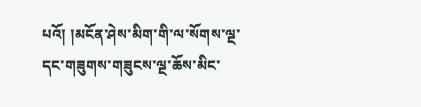པའོ། །མངོན་ཤེས་མིག་གི་ལ་སོགས་ལྔ་དང་གཟུགས་གཟུངས་ལྔ་ཆོས་མིང་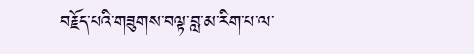བརྗོད་པའི་གཟུགས་བལྟ་བླ་མ་རིག་པ་ལ་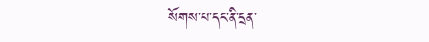སོགས་པ་དང་ནི་དྲན་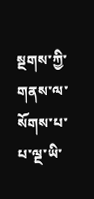སྔགས་ཀྱི་གནས་ལ་སོགས་པ་པ་ལྔ་ཡི་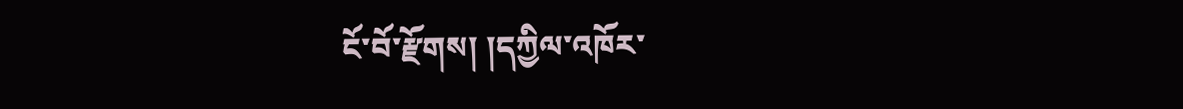ངོ་བོ་རྫོགས། །དཀྱིལ་འཁོར་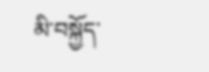མི་བསྐྱོད་